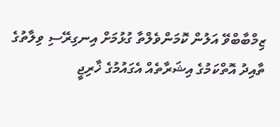ޒިމްބާބްވޭ އަލުން ކޮމަންވެލްތާ ގުޅުމަށް އިނގިރޭސި ވިލާތުގެ ތާއިދު އޮތްކަމުގެ އިޝަރާތެއް އެގައުމުގެ ޚާރިޖީ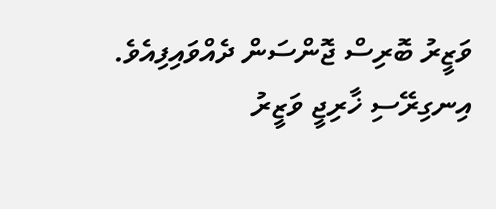ވަޒީރު ބޮރިސް ޖޮންސަން ދެއްވައިފިއެވެ.
އިނގިރޭސި ޚާރިޖީ ވަޒީރު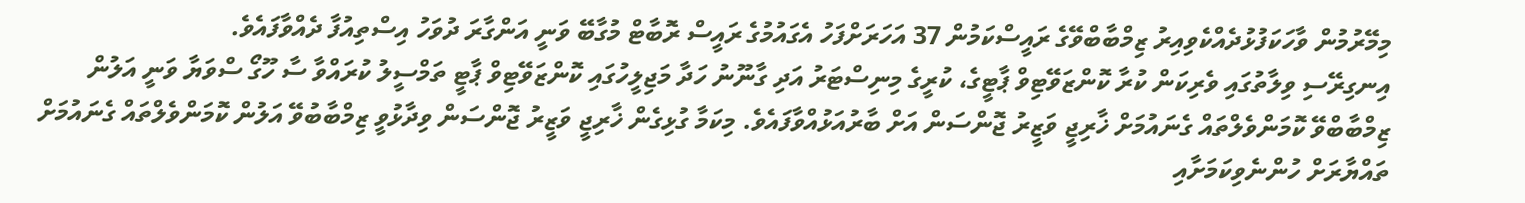މިމޭރުމުން ވާހަކަފުޅުދެއްކެވިއިރު ޒިމްބާބްވޭގެ ރައީސްކަމުން 37 އަހަރަށްފަހު އެގައުމުގެ ރައީސް ރޮބާޓް މުގާބޭ ވަނީ އަންގާރަ ދުވަހު އިސްތިއުފާ ދެއްވާފައެވެ.
އިނގިރޭސި ވިލާތުގައި ވެރިކަން ކުރާ ކޮންޒަވޭޓިވް ޕާޓީގެ، ކުރީގެ މިނިސްޓަރު އަދި ގާނޫނު ހަދާ މަޖިލީހުގައި ކޮންޒަވޭޓިވް ޕާޓީ ތަމްސީލު ކުރައްވާ ސާ ހޫގޯ ސްވަޔާ ވަނީ އަލުން ޒިމްބާބްވޭ ކޮމަންވެލްތައް ގެނައުމަށް ޚާރިޖީ ވަޒީރު ޖޮންސަން އަށް ބާރުއަޅުއްވާފައެވެ. މިކަމާ ގުޅިގެން ޚާރިޖީ ވަޒީރު ޖޮންސަން ވިދާޅުވީ ޒިމްބާބުވޭ އަލުން ކޮމަންވެލްތައް ގެނައުމަށް ތައްޔާރަށް ހުންނެވިކަމަށާއި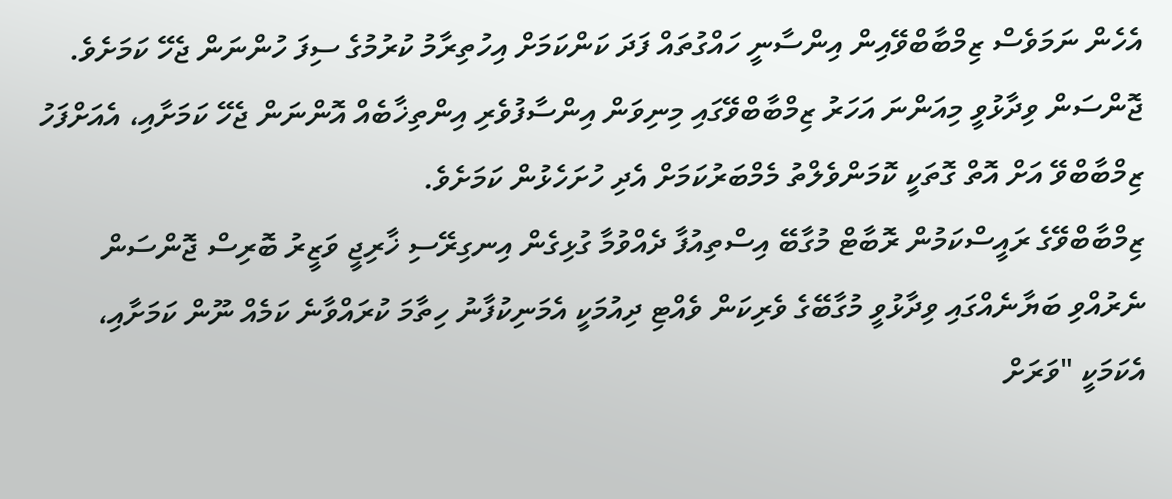އެހެން ނަމަވެސް ޒިމްބާބްވޭއިން އިންސާނީ ހައްގުތައް ފަދަ ކަންކަމަށް އިހުތިރާމު ކުރުމުގެ ސިފަ ހުންނަން ޖެހޭ ކަމަށެވެ. ޖޮންސަން ވިދާޅުވީ މިއަންނަ އަހަރު ޒިމްބާބްވޭގައި މިނިވަން އިންސާފުވެރި އިންތިޚާބެއް އޮންނަން ޖެހޭ ކަމަށާއި، އެއަށްފަހު ޒިމްބާބްވޭ އަށް އޮތް ގޮތަކީ ކޮމަންވެލްތު މެމްބަރުކަމަށް އެދި ހުށަހެޅުން ކަމަށެވެ.
ޒިމްބާބްވޭގެ ރައީސްކަމުން ރޮބާޓް މުގާބޭ އިސްތިއުފާ ދެއްވުމާ ގުޅިގެން އިނގިރޭސި ޚާރިޖީ ވަޒީރު ބޮރިސް ޖޮންސަން ނެރުއްވި ބަޔާނެއްގައި ވިދާޅުވީ މުގާބޭގެ ވެރިކަން ވެއްޓި ދިއުމަކީ އެމަނިކުފާނު ހިތާމަ ކުރައްވާނެ ކަމެއް ނޫން ކަމަށާއި، އެކަމަކީ "ވަރަށް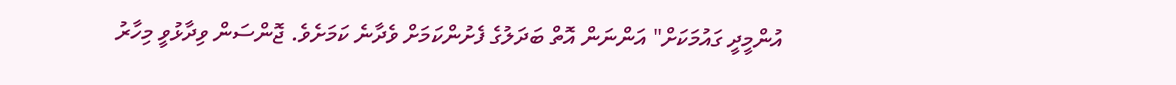އުންމީދީ ގައުމަކަށް" އަންނަން އޮތް ބަދަލުގެ ފެށުންކަމަށް ވެދާނެ ކަމަށެވެ. ޖޮންސަން ވިދާޅުވީ މިހާރު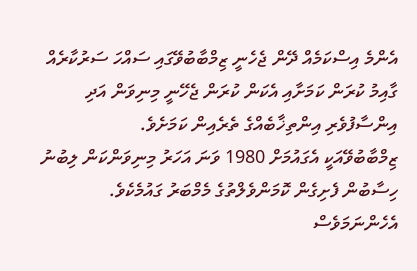އެންމެ އިސްކަމެއް ދޭން ޖެހެނީ ޒިމްބާބުވޭގައި ސައްހަ ސަރުކާރެއް ގާއިމު ކުރަން ކަމަށާއި އެކަން ކުރަން ޖެހޭނީ މިނިވަން އަދި އިންސާފުވެރި އިންތިޚާބެއްގެ ތެރެއިން ކަމަށެވެ.
ޒިމްބާބުވޭއަކީ އެގައުމަށް 1980 ވަނަ އަހަރު މިނިވަންކަން ލިބުނު ހިސާބުން ފެށިގެން ކޮމަންވެލްތުގެ މެމްބަރު ގައުމެކެވެ. އެހެންނަމަވެސް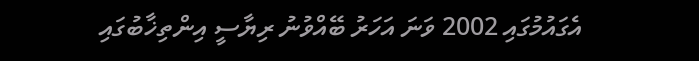އެގައުމުގައި 2002 ވަނަ އަހަރު ބޭއްވުނު ރިޔާސީ އިންތިޚާބުގައި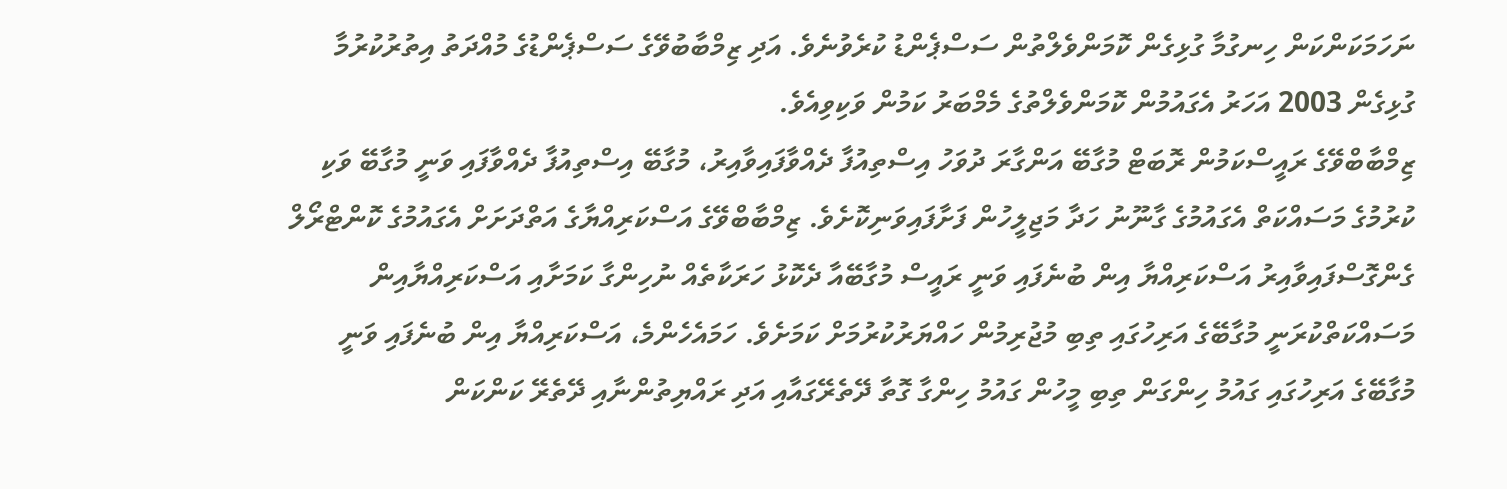ނަހަމަކަންކަން ހިނގުމާ ގުޅިގެން ކޮމަންވެލްތުން ސަސްޕެންޑު ކުރެވުނެވެ. އަދި ޒިމްބާބުވޭގެ ސަސްޕެންޑުގެ މުއްދަތު އިތުރުކުރުމާ ގުޅިގެން 2003 އަހަރު އެގައުމުން ކޮމަންވެލްތުގެ މެމްބަރު ކަމުން ވަކިވިއެވެ.
ޒިމްބާބްވޭގެ ރައީސްކަމުން ރޮބަޓް މުގާބޭ އަންގާރަ ދުވަހު އިސްތިއުފާ ދެއްވާފައިވާއިރު، މުގާބޭ އިސްތިއުފާ ދެއްވާފައި ވަނީ މުގާބޭ ވަކި ކުރުމުގެ މަސައްކަތް އެގައުމުގެ ގާނޫނު ހަދާ މަޖިލީހުން ފަށާފައިވަނިކޮށެވެ. ޒިމްބާބްވޭގެ އަސްކަރިއްޔާގެ އަތްދަށަށް އެގައުމުގެ ކޮންޓްރޯލް ގެންގޮސްފައިވާއިރު އަސްކަރިއްޔާ އިން ބުނެފައި ވަނީ ރައީސް މުގާބޭއާ ދެކޮޅު ހަރަކާތެއް ނުހިންގާ ކަމަށާއި އަސްކަރިއްޔާއިން މަސައްކަތްކުރަނީ މުގާބޭގެ އަރިހުގައި ތިބި މުޖުރިމުން ހައްޔަރުކުރުމަށް ކަމަށެވެ. ހަމައެހެންމެ، އަސްކަރިއްޔާ އިން ބުނެފައި ވަނީ މުގާބޭގެ އަރިހުގައި ގައުމު ހިންގަން ތިބި މީހުން ގައުމު ހިންގާ ގޮތާ ދޭތެރޭގައާއި އަދި ރައްޔިތުންނާއި ދޭތެރޭ ކަންކަން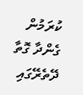ކުރަމުން ގެންދާ ގޮތާ ދޭތެރޭގައި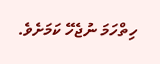ހިތްހަމަ ނުޖެހޭ ކަމަށެވެ.